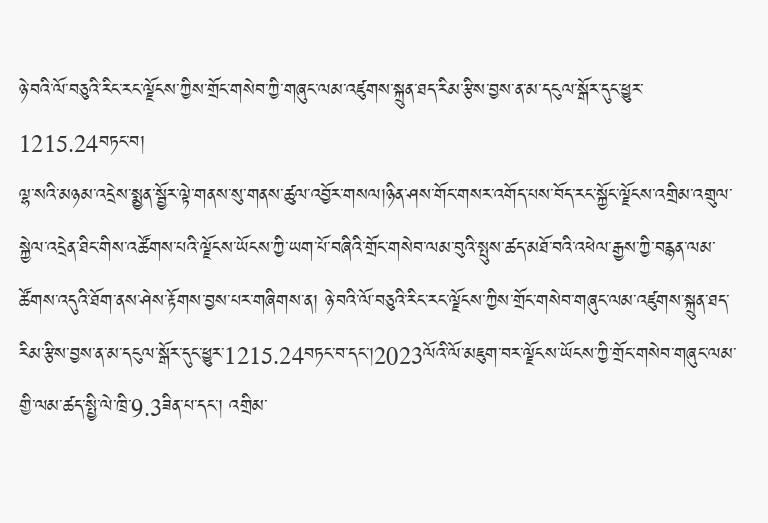ཉེ་བའི་ལོ་བཅུའི་རིང་རང་ལྗོངས་ཀྱིས་གྲོང་གསེབ་ཀྱི་གཞུང་ལམ་འཛུགས་སྐྲུན་ཐད་རིམ་རྩིས་བྱས་ན་མ་དངུལ་སྒོར་དུང་ཕྱུར་1215.24བཏང་བ།
ལྷ་སའི་མཉམ་འདྲེས་སྨྱན་སྦྱོར་ལྟེ་གནས་སུ་གནས་ཚུལ་འབྱོར་གསལ།ཉིན་ཤས་གོང་གསར་འགོད་པས་བོད་རང་སྐྱོང་ལྗོངས་འགྲིམ་འགྲུལ་སྐྱེལ་འདྲེན་ཐིང་གིས་འཚོགས་པའི་ལྗོངས་ཡོངས་ཀྱི་ཡག་པོ་བཞིའི་གྲོང་གསེབ་ལམ་བུའི་སྤུས་ཚད་མཐོ་བའི་འཕེལ་རྒྱས་ཀྱི་བརྙན་ལམ་ཚོགས་འདུའི་ཐོག་ནས་ཤེས་རྟོགས་བྱས་པར་གཞིགས་ན། ཉེ་བའི་ལོ་བཅུའི་རིང་རང་ལྗོངས་ཀྱིས་གྲོང་གསེབ་གཞུང་ལམ་འཛུགས་སྐྲུན་ཐད་རིམ་རྩིས་བྱས་ན་མ་དངུལ་སྒོར་དུང་ཕྱུར་1215.24བཏང་བ་དང་།2023ལོའི་ལོ་མཇུག་བར་ལྗོངས་ཡོངས་ཀྱི་གྲོང་གསེབ་གཞུང་ལམ་གྱི་ལམ་ཚད་སྤྱི་ལེ་ཁྲི་9.3ཟིན་པ་དང་། འགྲིམ་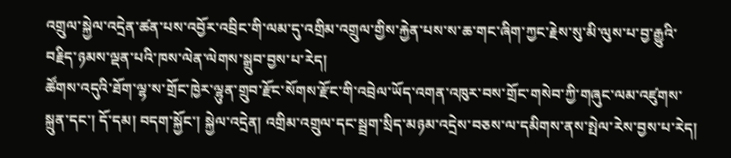འགྲུལ་སྐྱེལ་འདྲེན་ཚན་པས་འབྱོར་འབྲིང་གི་ལམ་དུ་འགྲིམ་འགྲུལ་གྱིས་རྐྱེན་པས་ས་ཆ་གང་ཞིག་ཀྱང་རྗེས་སུ་མི་ལུས་པ་བྱ་རྒྱུའི་བརྗིད་ཉམས་ལྡན་པའི་ཁས་ལེན་ལེགས་སྒྲུབ་བྱས་པ་རེད།
ཚོགས་འདུའི་ཐོག་ལྷ་ས་གྲོང་ཁྱེར་ལྷུན་གྲུབ་རྫོང་སོགས་རྫོང་གི་འབྲེལ་ཡོད་འགན་འཁུར་བས་གྲོང་གསེབ་ཀྱི་གཞུང་ལམ་འཛུགས་སྐྲུན་དང་། དོ་དམ། བདག་སྐྱོང་། སྐྱེལ་འདྲེན། འགྲིམ་འགྲུལ་དང་སྦྲག་སྲིད་མཉམ་འདྲེས་བཅས་ལ་དམིགས་ནས་སྤེལ་རེས་བྱས་པ་རེད།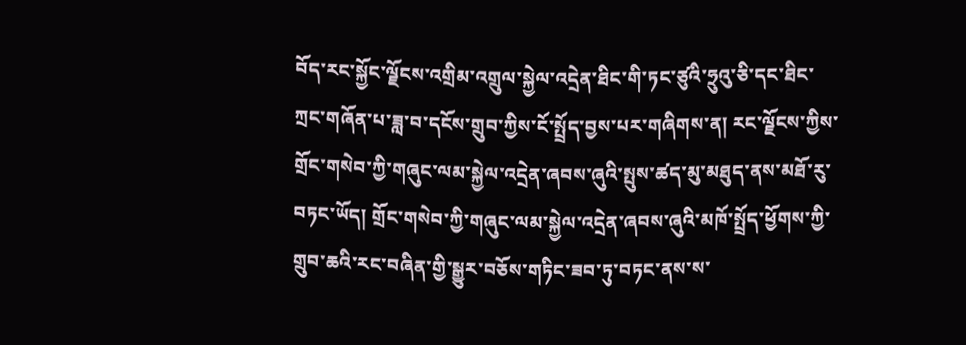བོད་རང་སྐྱོང་ལྗོངས་འགྲིམ་འགྲུལ་སྐྱེལ་འདྲེན་ཐིང་གི་ཏང་ཙུའི་ཧྲུའུ་ཅི་དང་ཐིང་ཀྲང་གཞོན་པ་ཟླ་བ་དངོས་གྲུབ་ཀྱིས་ངོ་སྤྲོད་བྱས་པར་གཞིགས་ན། རང་ལྗོངས་ཀྱིས་གྲོང་གསེབ་ཀྱི་གཞུང་ལམ་སྐྱེལ་འདྲེན་ཞབས་ཞུའི་སྤུས་ཚད་མུ་མཐུད་ནས་མཐོ་རུ་བཏང་ཡོད། གྲོང་གསེབ་ཀྱི་གཞུང་ལམ་སྐྱེལ་འདྲེན་ཞབས་ཞུའི་མཁོ་སྤྲོད་ཕྱོགས་ཀྱི་གྲུབ་ཆའི་རང་བཞིན་གྱི་སྒྱུར་བཅོས་གཏིང་ཟབ་ཏུ་བཏང་ནས་ས་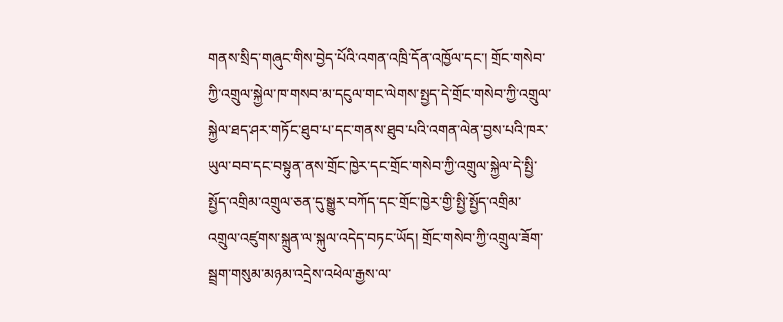གནས་སྲིད་གཞུང་གིས་བྱེད་པོའི་འགན་འཁྲི་དོན་འཁྱོལ་དང་། གྲོང་གསེབ་ཀྱི་འགྲུལ་སྐྱེལ་ཁ་གསབ་མ་དངུལ་གང་ལེགས་སྤྱད་དེ་གྲོང་གསེབ་ཀྱི་འགྲུལ་སྐྱེལ་ཐད་ཤར་གཏོང་ཐུབ་པ་དང་གནས་ཐུབ་པའི་འགན་ལེན་བྱས་པའི་ཁར་ཡུལ་བབ་དང་བསྟུན་ནས་གྲོང་ཁྱེར་དང་གྲོང་གསེབ་ཀྱི་འགྲུལ་སྐྱེལ་དེ་སྤྱི་སྤྱོད་འགྲིམ་འགྲུལ་ཅན་དུ་སྒྱུར་བཀོད་དང་གྲོང་ཁྱེར་གྱི་སྤྱི་སྤྱོད་འགྲིམ་འགྲུལ་འཛུགས་སྐྲུན་ལ་སྐུལ་འདེད་བཏང་ཡོད། གྲོང་གསེབ་ཀྱི་འགྲུལ་ཟོག་སྦྲག་གསུམ་མཉམ་འདྲེས་འཕེལ་རྒྱས་ལ་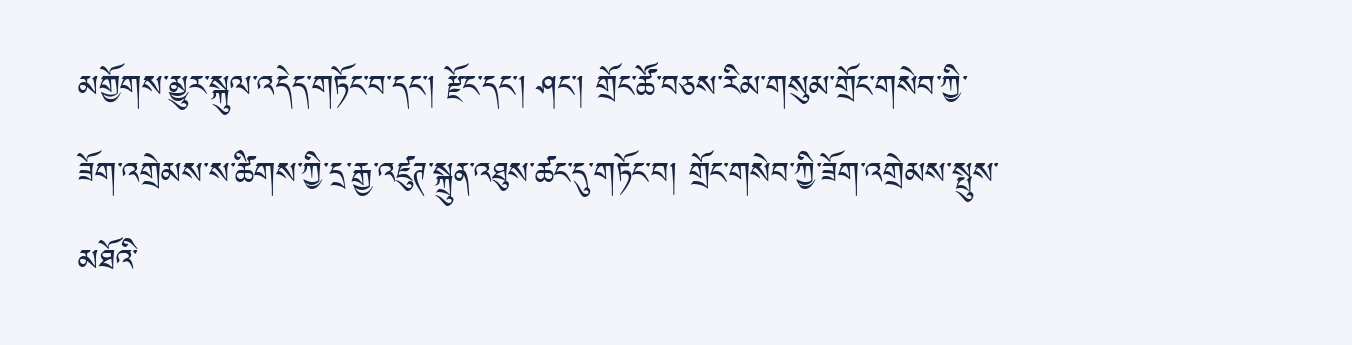མགྱོགས་མྱུར་སྐུལ་འདེད་གཏོང་བ་དང་། རྫོང་དང་། ཤང་། གྲོང་ཚོ་བཅས་རིམ་གསུམ་གྲོང་གསེབ་ཀྱི་ཟོག་འགྲེམས་ས་ཚིགས་ཀྱི་དྲ་རྒྱ་འཛུཊ་སྐྲུན་འཐུས་ཚང་དུ་གཏོང་བ། གྲོང་གསེབ་ཀྱི་ཟོག་འགྲེམས་སྤུས་མཐོའི་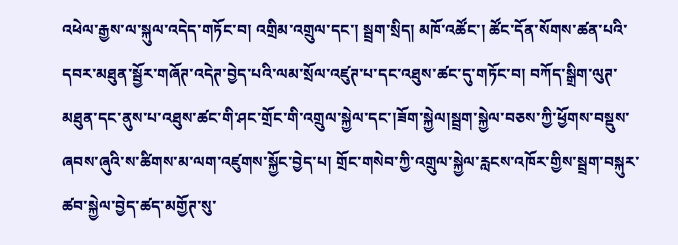འཕེལ་རྒྱས་ལ་སྐུལ་འདེད་གཏོང་བ། འགྲིམ་འགྲུལ་དང་། སྦྲག་སྲིད། མཁོ་འཚོང་། ཚོང་དོན་སོགས་ཚན་པའི་དབར་མཐུན་སྦྱོར་གཞོཊ་འདེཊ་བྱེད་པའི་ལམ་སྲོལ་འཛུཊ་པ་དང་འཐུས་ཚང་དུ་གཏོང་བ། བཀོད་སྒྲིག་ལུཊ་མཐུན་དང་ནུས་པ་འཐུས་ཚང་གི་ཤང་གྲོང་གི་འགྲུལ་སྐྱེལ་དང་།ཟོག་སྐྱེལ།སྦྲག་སྐྱེལ་བཅས་ཀྱི་ཕྱོགས་བསྡུས་ཞབས་ཞུའི་ས་ཚིགས་མ་ལག་འཛུགས་སྐྱོང་བྱེད་པ། གྲོང་གསེབ་ཀྱི་འགྲུལ་སྐྱེལ་རླངས་འཁོར་གྱིས་སྦྲག་བསྐུར་ཚབ་སྐྱེལ་བྱེད་ཚད་མགྱོཊ་སུ་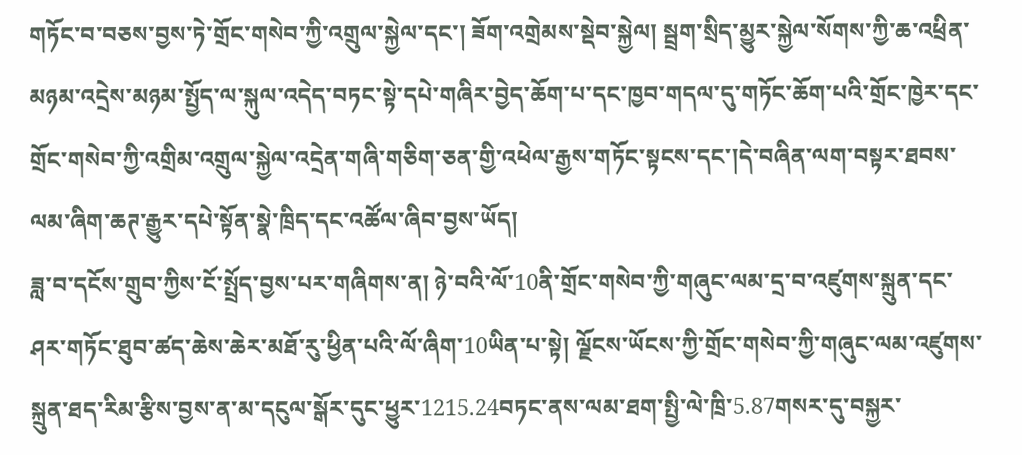གཏོང་བ་བཅས་བྱས་ཏེ་གྲོང་གསེབ་ཀྱི་འགྲུལ་སྐྱེལ་དང་། ཟོག་འགྲེམས་སྡེབ་སྐྱེལ། སྦྲག་སྲིད་མྱུར་སྐྱེལ་སོགས་ཀྱི་ཆ་འཕྲིན་མཉམ་འདྲེས་མཉམ་སྤྱོད་ལ་སྐུལ་འདེད་བཏང་སྟེ་དཔེ་གཞིར་བྱེད་ཆོག་པ་དང་ཁྱབ་གདལ་དུ་གཏོང་ཆོག་པའི་གྲོང་ཁྱེར་དང་གྲོང་གསེབ་ཀྱི་འགྲིམ་འགྲུལ་སྐྱེལ་འདྲེན་གཞི་གཅིག་ཅན་གྱི་འཕེལ་རྒྱས་གཏོང་སྟངས་དང་།དེ་བཞིན་ལག་བསྟར་ཐབས་ལམ་ཞིག་ཆཊ་རྒྱུར་དཔེ་སྟོན་སྣེ་ཁྲིད་དང་འཚོལ་ཞིབ་བྱས་ཡོད།
ཟླ་བ་དངོས་གྲུབ་ཀྱིས་ངོ་སྤྲོད་བྱས་པར་གཞིགས་ན། ཉེ་བའི་ལོ་10ནི་གྲོང་གསེབ་ཀྱི་གཞུང་ལམ་དྲ་བ་འཛུགས་སྐྲུན་དང་ཤར་གཏོང་ཐུབ་ཚད་ཆེས་ཆེར་མཐོ་རུ་ཕྱིན་པའི་ལོ་ཞིག་10ཡིན་པ་སྟེ། ལྗོངས་ཡོངས་ཀྱི་གྲོང་གསེབ་ཀྱི་གཞུང་ལམ་འཛུགས་སྐྲུན་ཐད་རིམ་རྩིས་བྱས་ན་མ་དངུལ་སྒོར་དུང་ཕྱུར་1215.24བཏང་ནས་ལམ་ཐག་སྤྱི་ལེ་ཁྲི་5.87གསར་དུ་བསྐྱར་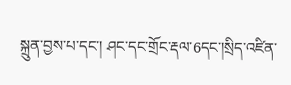སྐྲུན་བྱས་པ་དང་། ཤང་དང་གྲོང་རྡལ་6དང་།སྲིད་འཛིན་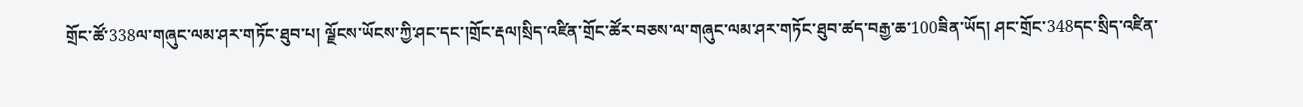གྲོང་ཚོ་338ལ་གཞུང་ལམ་ཤར་གཏོང་ཐུབ་པ། ལྗོངས་ཡོངས་ཀྱི་ཤང་དང་།གྲོང་རྡལ།སྲིད་འཛིན་གྲོང་ཚོར་བཅས་ལ་གཞུང་ལམ་ཤར་གཏོང་ཐུབ་ཚད་བརྒྱ་ཆ་100ཟིན་ཡོད། ཤང་གྲོང་348དང་སྲིད་འཛིན་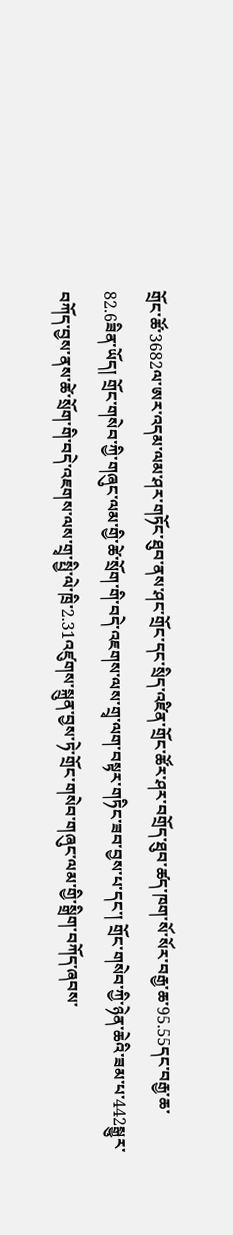གྲོང་ཚོ་3682ལ་ཨར་འདམ་ལམ་ཤར་གཏོང་ཐུབ་ནས་ཤང་གྲོང་དང་སྲིད་འཛིན་གྲོང་ཚོར་ཤར་བགྲོད་ཐུབ་ཚད་ཁག་སོ་སོར་བརྒྱ་ཆ་95.55དང་བརྒྱ་ཆ་82.6ཟིན་ཡོད། གྲོང་གསེབ་ཀྱི་གཞུང་ལམ་གྱི་ཚེ་སྲོག་གི་བདེ་འཇགས་ལས་གྲྭ་ལག་བསྟར་གཏིང་ཟབ་བྱས་པ་དང་། གྲོང་གསེབ་ཀྱི་ཉེན་ཆེའི་ཟམ་པ་442སྒྱུར་བཀོད་བྱས་ནས་ཚེ་སྲོག་གི་བདེ་འཇགས་ལས་གྲྭ་སྤྱི་ལེ་ཁྲི་2.31འཛུགས་སྐྲུན་བྱས་ཏེ་གྲོང་གསེབ་གཞུང་ལམ་གྱི་སྒྲིག་བཀོད་ཞབས་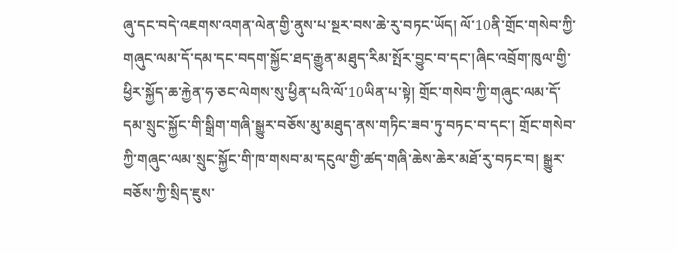ཞུ་དང་བདེ་འཇགས་འགན་ལེན་གྱི་ནུས་པ་སྔར་བས་ཆེ་རུ་བཏང་ཡོད། ལོ་10ནི་གྲོང་གསེབ་ཀྱི་གཞུང་ལམ་དོ་དམ་དང་བདག་སྐྱོང་ཐད་རྒྱུན་མཐུད་རིམ་སྤོར་བྱུང་བ་དང་།ཞིང་འབྲོག་ཁུལ་གྱི་ཕྱིར་སྐྱོད་ཆ་རྐྱེན་ཧ་ཅང་ལེགས་སུ་ཕྱིན་པའི་ལོ་10ཡིན་པ་སྟེ། གྲོང་གསེབ་ཀྱི་གཞུང་ལམ་དོ་དམ་སྲུང་སྐྱོང་གི་སྒྲིག་གཞི་སྒྱུར་བཅོས་མུ་མཐུད་ནས་གཏིང་ཟབ་ཏུ་བཏང་བ་དང་། གྲོང་གསེབ་ཀྱི་གཞུང་ལམ་སྲུང་སྐྱོང་གི་ཁ་གསབ་མ་དངུལ་གྱི་ཚད་གཞི་ཆེས་ཆེར་མཐོ་རུ་བཏང་བ། སྒྱུར་བཅོས་ཀྱི་སྲིད་ཇུས་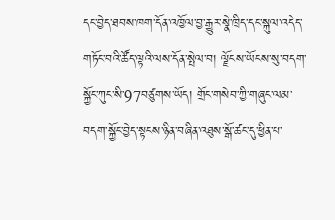དང་བྱེད་ཐབས་ཁག་དོན་འཁྱོལ་བྱ་རྒྱུར་སྣེ་ཁྲིད་དང་སྐུལ་འདེད་གཏོང་བའི་ཚོད་ལྟའི་ལས་དོན་སྤེལ་བ། ལྗོངས་ཡོངས་སུ་བདག་སྐྱོང་ཀུང་སི་97བཙུགས་ཡོད། གྲོང་གསེབ་ཀྱི་གཞུང་ལམ་བདག་སྐྱོང་བྱེད་སྟངས་ཉིན་བཞིན་འཐུས་སྒོ་ཚང་དུ་ཕྱིན་པ་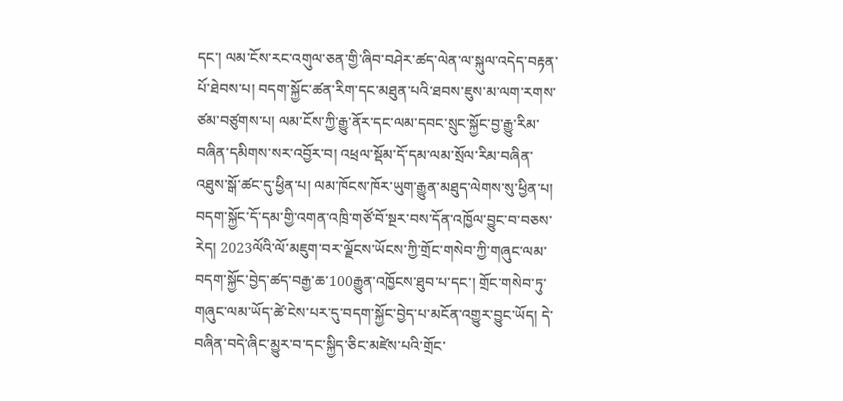དང་། ལམ་ངོས་རང་འགུལ་ཅན་གྱི་ཞིབ་བཤེར་ཚད་ལེན་ལ་སྐུལ་འདེད་བརྟན་པོ་ཐེབས་པ། བདག་སྐྱོང་ཚན་རིག་དང་མཐུན་པའི་ཐབས་ཇུས་མ་ལག་རགས་ཙམ་བཙུགས་པ། ལམ་ངོས་ཀྱི་རྒྱུ་ནོར་དང་ལམ་དབང་སྲུང་སྐྱོང་བྱ་རྒྱུ་རིམ་བཞིན་དམིགས་སར་འབྱོར་བ། འཕྲལ་སྡོམ་དོ་དམ་ལམ་སྲོལ་རིམ་བཞིན་འཐུས་སྒོ་ཚང་དུ་ཕྱིན་པ། ལམ་ཁོངས་ཁོར་ཡུག་རྒྱུན་མཐུད་ལེགས་སུ་ཕྱིན་པ། བདག་སྐྱོང་དོ་དམ་གྱི་འགན་འཁྲི་གཙོ་བོ་སྔར་བས་དོན་འཁྱོལ་བྱུང་བ་བཅས་རེད། 2023ལོའི་ལོ་མཇུག་བར་ལྗོངས་ཡོངས་ཀྱི་གྲོང་གསེབ་ཀྱི་གཞུང་ལམ་བདག་སྐྱོང་བྱེད་ཚད་བརྒྱ་ཆ་100རྒྱུན་འཁྱོངས་ཐུབ་པ་དང་། གྲོང་གསེབ་ཏུ་གཞུང་ལམ་ཡོད་ཚེ་ངེས་པར་དུ་བདག་སྐྱོང་བྱེད་པ་མངོན་འགྱུར་བྱུང་ཡོད། དེ་བཞིན་བདེ་ཞིང་མྱུར་བ་དང་སྐྱིད་ཅིང་མཛེས་པའི་གྲོང་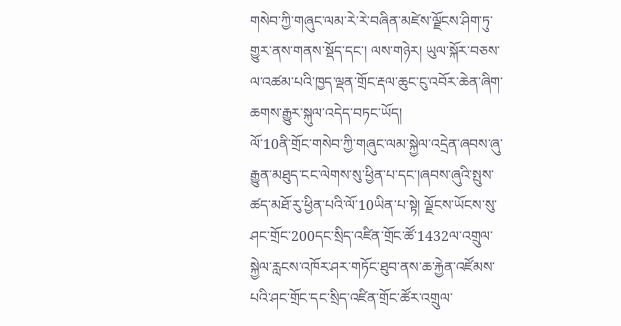གསེབ་ཀྱི་གཞུང་ལམ་རེ་རེ་བཞིན་མཛེས་ལྗོངས་ཤིག་ཏུ་གྱུར་ནས་གནས་སྡོད་དང་། ལས་གཉེར། ཡུལ་སྐོར་བཅས་ལ་འཚམ་པའི་ཁྱད་ལྡན་གྲོང་རྡལ་ཆུང་ངུ་འབོར་ཆེན་ཞིག་ཆགས་རྒྱུར་སྐུལ་འདེད་བཏང་ཡོད།
ལོ་10ནི་གྲོང་གསེབ་ཀྱི་གཞུང་ལམ་སྐྱེལ་འདྲེན་ཞབས་ཞུ་རྒྱུན་མཐུད་ངང་ལེགས་སུ་ཕྱིན་པ་དང་།ཞབས་ཞུའི་སྤུས་ཚད་མཐོ་རུ་ཕྱིན་པའི་ལོ་10ཡིན་པ་སྟེ། ལྗོངས་ཡོངས་སུ་ཤང་གྲོང་200དང་སྲིད་འཛིན་གྲོང་ཚོ་1432ལ་འགྲུལ་སྐྱེལ་རླངས་འཁོར་ཤར་གཏོང་ཐུབ་ནས་ཆ་རྐྱེན་འཛོམས་པའི་ཤང་གྲོང་དང་སྲིད་འཛིན་གྲོང་ཚོར་འགྲུལ་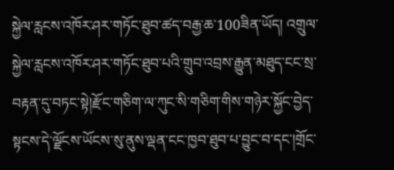སྐྱེལ་རླངས་འཁོར་ཤར་གཏོང་ཐུབ་ཚད་བརྒྱ་ཆ་100ཟིན་ཡོད། འགྲུལ་སྐྱེལ་རླངས་འཁོར་ཤར་གཏོང་ཐུབ་པའི་གྲུབ་འབྲས་རྒྱུན་མཐུད་ངང་སྲ་བརྟན་དུ་བཏང་སྟེ།རྫོང་གཅིག་ལ་ཀུང་སི་གཅིག་གིས་གཉེར་སྐྱོང་བྱེད་སྟངས་དེ་ལྗོངས་ཡོངས་སུ་ནུས་ལྡན་ངང་ཁྱབ་ཐུབ་པ་བྱུང་བ་དང་།གྲོང་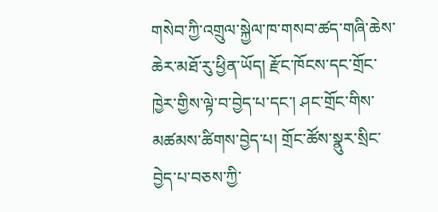གསེབ་ཀྱི་འགྲུལ་སྐྱེལ་ཁ་གསབ་ཚད་གཞི་ཆེས་ཆེར་མཐོ་རུ་ཕྱིན་ཡོད། རྫོང་ཁོངས་དང་གྲོང་ཁྱེར་གྱིས་ལྟེ་བ་བྱེད་པ་དང་། ཤང་གྲོང་གིས་མཚམས་ཚིགས་བྱེད་པ། གྲོང་ཚོས་སྣུར་སྲིང་བྱེད་པ་བཅས་ཀྱི་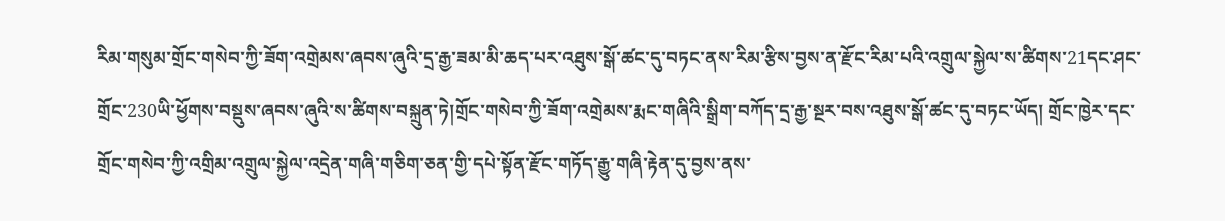རིམ་གསུམ་གྲོང་གསེབ་ཀྱི་ཟོག་འགྲེམས་ཞབས་ཞུའི་དྲ་རྒྱ་ཟམ་མི་ཆད་པར་འཐུས་སྒོ་ཚང་དུ་བཏང་ནས་རིམ་རྩིས་བྱས་ན་རྫོང་རིམ་པའི་འགྲུལ་སྐྱེལ་ས་ཚིགས་21དང་ཤང་གྲོང་230ཡི་ཕྱོགས་བསྡུས་ཞབས་ཞུའི་ས་ཚིགས་བསྐྲུན་ཏེ།གྲོང་གསེབ་ཀྱི་ཟོག་འགྲེམས་རྨང་གཞིའི་སྒྲིག་བཀོད་དྲ་རྒྱ་སྔར་བས་འཐུས་སྒོ་ཚང་དུ་བཏང་ཡོད། གྲོང་ཁྱེར་དང་གྲོང་གསེབ་ཀྱི་འགྲིམ་འགྲུལ་སྐྱེལ་འདྲེན་གཞི་གཅིག་ཅན་གྱི་དཔེ་སྟོན་རྫོང་གཏོད་རྒྱུ་གཞི་རྟེན་དུ་བྱས་ནས་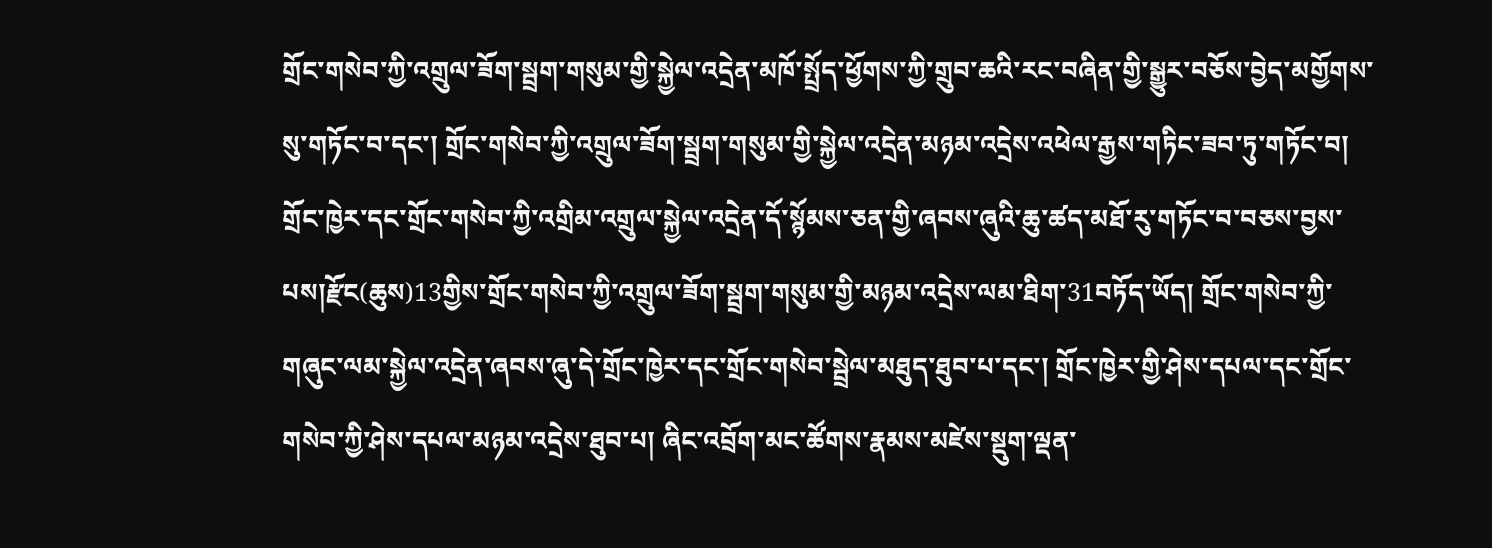གྲོང་གསེབ་ཀྱི་འགྲུལ་ཟོག་སྦྲག་གསུམ་གྱི་སྐྱེལ་འདྲེན་མཁོ་སྤྲོད་ཕྱོགས་ཀྱི་གྲུབ་ཆའི་རང་བཞིན་གྱི་སྒྱུར་བཅོས་བྱེད་མགྱོགས་སུ་གཏོང་བ་དང་། གྲོང་གསེབ་ཀྱི་འགྲུལ་ཟོག་སྦྲག་གསུམ་གྱི་སྐྱེལ་འདྲེན་མཉམ་འདྲེས་འཕེལ་རྒྱས་གཏིང་ཟབ་ཏུ་གཏོང་བ། གྲོང་ཁྱེར་དང་གྲོང་གསེབ་ཀྱི་འགྲིམ་འགྲུལ་སྐྱེལ་འདྲེན་དོ་སྙོམས་ཅན་གྱི་ཞབས་ཞུའི་ཆུ་ཚད་མཐོ་རུ་གཏོང་བ་བཅས་བྱས་པས།རྫོང(ཆུས)13གྱིས་གྲོང་གསེབ་ཀྱི་འགྲུལ་ཟོག་སྦྲག་གསུམ་གྱི་མཉམ་འདྲེས་ལམ་ཐིག་31བཏོད་ཡོད། གྲོང་གསེབ་ཀྱི་གཞུང་ལམ་སྐྱེལ་འདྲེན་ཞབས་ཞུ་དེ་གྲོང་ཁྱེར་དང་གྲོང་གསེབ་སྦྲེལ་མཐུད་ཐུབ་པ་དང་། གྲོང་ཁྱེར་གྱི་ཤེས་དཔལ་དང་གྲོང་གསེབ་ཀྱི་ཤེས་དཔལ་མཉམ་འདྲེས་ཐུབ་པ། ཞིང་འབྲོག་མང་ཚོགས་རྣམས་མཛེས་སྡུག་ལྡན་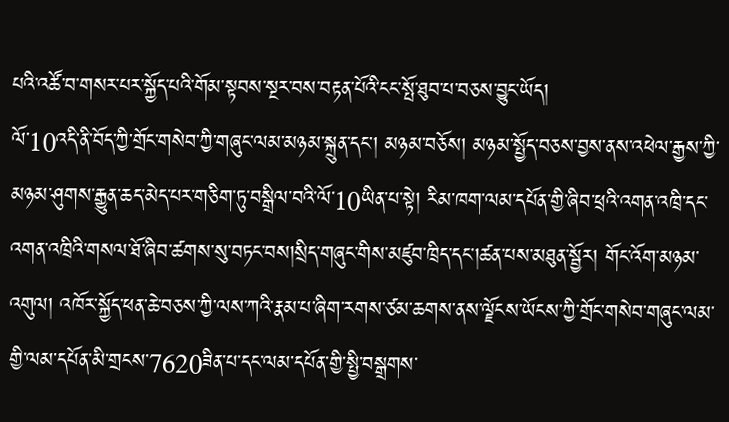པའི་འཚོ་བ་གསར་པར་སྐྱོད་པའི་གོམ་སྟབས་སྔར་བས་བརྟན་པོའི་ངང་སྤོ་ཐུབ་པ་བཅས་བྱུང་ཡོད།
ལོ་10འདི་ནི་བོད་ཀྱི་གྲོང་གསེབ་ཀྱི་གཞུང་ལམ་མཉམ་སྐྲུན་དང་། མཉམ་བཅོས། མཉམ་སྤྱོད་བཅས་བྱས་ནས་འཕེལ་རྒྱས་ཀྱི་མཉམ་ཤུགས་རྒྱུན་ཆད་མེད་པར་གཅིག་ཏུ་བསྒྲིལ་བའི་ལོ་10ཡིན་པ་སྟེ། རིམ་ཁག་ལམ་དཔོན་གྱི་ཞིབ་ཕྲའི་འགན་འཁྲི་དང་འགན་འཁྲིའི་གསལ་ཐོ་ཞིབ་ཚགས་སུ་བཏང་བས།སྲིད་གཞུང་གིས་མཛུབ་ཁྲིད་དང་།ཚན་པས་མཐུན་སྦྱོར། གོང་འོག་མཉམ་འགུལ། འཁོར་སྐྱོད་ཕན་ཆེ་བཅས་ཀྱི་ལས་ཀའི་རྣམ་པ་ཞིག་རགས་ཙམ་ཆགས་ནས་ལྗོངས་ཡོངས་ཀྱི་གྲོང་གསེབ་གཞུང་ལམ་གྱི་ལམ་དཔོན་མི་གྲངས་7620ཟིན་པ་དང་ལམ་དཔོན་གྱི་སྤྱི་བསྒྲགས་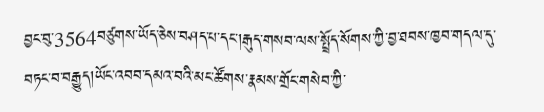བྱང་བུ་3564བཙུགས་ཡོད་ཅེས་བཤད་པ་དང་།རྒུད་གསབ་ལས་སྤྲོད་སོགས་ཀྱི་བྱ་ཐབས་ཁྱབ་གདལ་དུ་བཏང་བ་བརྒྱུད།ཡོང་འབབ་དམའ་བའི་མང་ཚོགས་རྣམས་གྲོང་གསེབ་ཀྱི་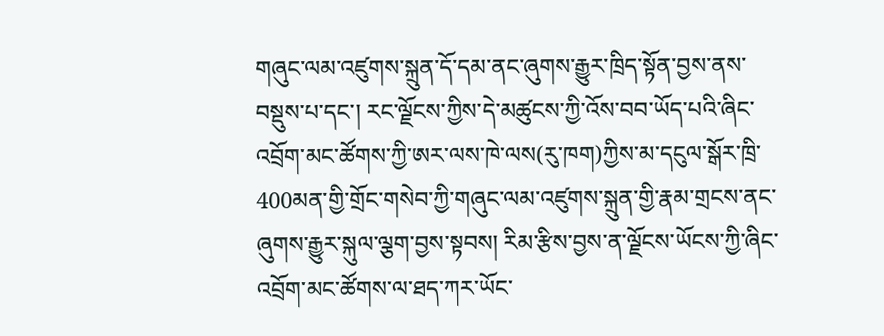གཞུང་ལམ་འཛུགས་སྐྲུན་དོ་དམ་ནང་ཞུགས་རྒྱུར་ཁྲིད་སྟོན་བྱས་ནས་བསྡུས་པ་དང་། རང་ལྗོངས་ཀྱིས་དེ་མཚུངས་ཀྱི་འོས་བབ་ཡོད་པའི་ཞིང་འབྲོག་མང་ཚོགས་ཀྱི་ཨར་ལས་ཁེ་ལས(རུ་ཁག)ཀྱིས་མ་དངུལ་སྒོར་ཁྲི་400མན་གྱི་གྲོང་གསེབ་ཀྱི་གཞུང་ལམ་འཛུགས་སྐྲུན་གྱི་རྣམ་གྲངས་ནང་ཞུགས་རྒྱུར་སྐུལ་ལྕག་བྱས་སྟབས། རིམ་རྩིས་བྱས་ན་ལྗོངས་ཡོངས་ཀྱི་ཞིང་འབྲོག་མང་ཚོགས་ལ་ཐད་ཀར་ཡོང་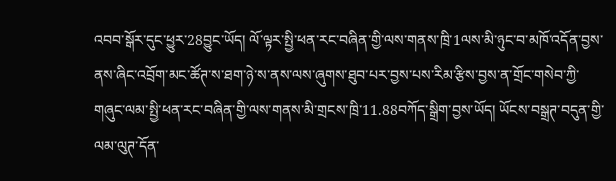འབབ་སྒོར་དུང་ཕྱུར་28བྱུང་ཡོད། ལོ་ལྟར་སྤྱི་ཕན་རང་བཞིན་གྱི་ལས་གནས་ཁྲི་1ལས་མི་ཉུང་བ་མཁོ་འདོན་བྱས་ནས་ཞིང་འབྲོག་མང་ཚོཊ་ས་ཐག་ཉེ་ས་ནས་ལས་ཞུགས་ཐུབ་པར་བྱས་པས་རིམ་རྩིས་བྱས་ན་གྲོང་གསེབ་ཀྱི་གཞུང་ལམ་སྤྱི་ཕན་རང་བཞིན་གྱི་ལས་གནས་མི་གྲངས་ཁྲི་11.88བཀོད་སྒྲིག་བྱས་ཡོད། ཡོངས་བསྒྲཊ་བདུན་གྱི་ལམ་ལུཊ་དོན་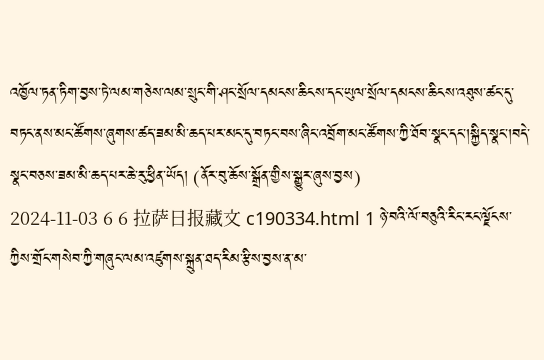འཁྱོལ་ཏན་ཏིག་བྱས་ཏེ་ལམ་གཅེས་ལམ་སྲུང་གི་ཤང་སྲོལ་དམངས་ཆིངས་དང་ཡུལ་སྲོལ་དམངས་ཆིངས་འཐུས་ཚང་དུ་བཏང་ནས་མང་ཚོགས་ཞུགས་ཚད་ཟམ་མི་ཆད་པར་མང་དུ་བཏང་བས་ཞིང་འབྲོག་མང་ཚོགས་ཀྱི་ཐོབ་སྣང་དང་།སྐྱིད་སྣང་།བདེ་སྣང་བཅས་ཟམ་མི་ཆད་པར་ཆེ་རུ་ཕྱིན་ཡོད། (ནོར་བུ་ཆོས་སྒྲོན་གྱིས་སྒྱུར་ཞུས་བྱས)
2024-11-03 6 6 拉萨日报藏文 c190334.html 1 ཉེ་བའི་ལོ་བཅུའི་རིང་རང་ལྗོངས་ཀྱིས་གྲོང་གསེབ་ཀྱི་གཞུང་ལམ་འཛུགས་སྐྲུན་ཐད་རིམ་རྩིས་བྱས་ན་མ་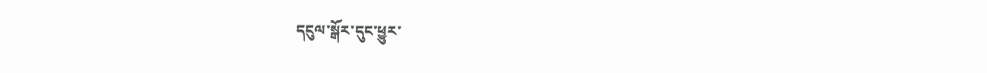དངུལ་སྒོར་དུང་ཕྱུར་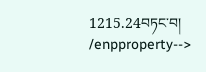1215.24བཏང་བ། /enpproperty-->